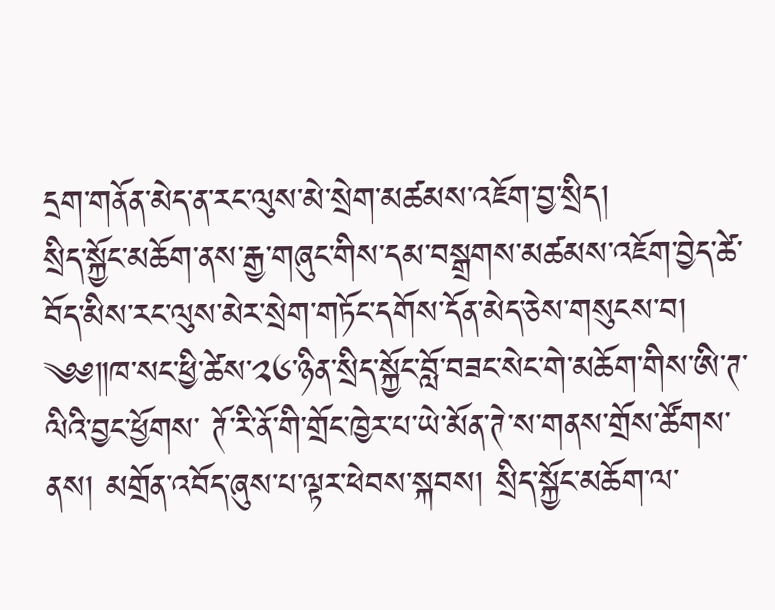དྲག་གནོན་མེད་ན་རང་ལུས་མེ་སྲེག་མཚམས་འཇོག་བྱ་སྲིད།
སྲིད་སྐྱོང་མཆོག་ནས་རྒྱ་གཞུང་གིས་དམ་བསྒྲགས་མཚམས་འཇོག་བྱེད་ཚེ་བོད་མིས་རང་ལུས་མེར་སྲེག་གཏོང་དགོས་དོན་མེད་ཅེས་གསུངས་བ།
༄༅༎ཁ་སང་ཕྱི་ཚེས་༢༦་ཉིན་སྲིད་སྐྱོང་བློ་བཟང་སེང་གེ་མཆོག་གིས་ཨི་ཊ་ལིའི་བྱང་ཕྱོགས་ ཊོ་རི་ནོ་གི་གྲོང་ཁྱེར་པ་ཡེ་མོན་ཊེ་ས་གནས་གྲོས་ཚོགས་ནས། མགྲོན་འབོད་ཞུས་པ་ལྟར་ཕེབས་སྐབས། སྲིད་སྐྱོང་མཆོག་ལ་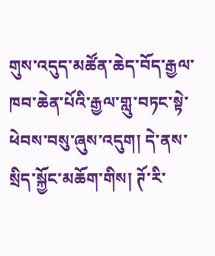གུས་འདུད་མཚོན་ཆེད་བོད་རྒྱལ་ཁབ་ཆེན་པོའི་རྒྱལ་གླུ་བཏང་སྟེ་ཕེབས་བསུ་ཞུས་འདུག། དེ་ནས་སྲིད་སྐྱོང་མཆོག་གིས། ཊོ་རི་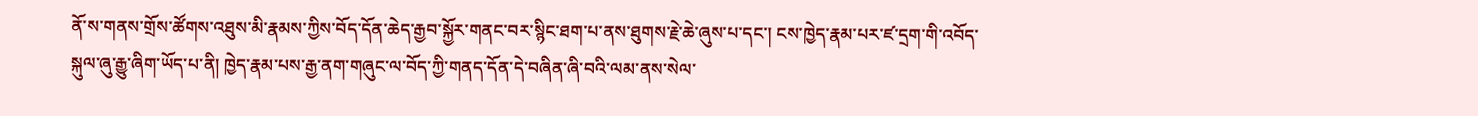ནོ་ས་གནས་གྲོས་ཚོགས་འཐུས་མི་རྣམས་ཀྱིས་བོད་དོན་ཆེད་རྒྱབ་སྐྱོར་གནང་བར་སྙིང་ཐག་པ་ནས་ཐུགས་རྗེ་ཆེ་ཞུས་པ་དང་། ངས་ཁྱེད་རྣམ་པར་ཛ་དྲག་གི་འབོད་སྐུལ་ཞུ་རྒྱུ་ཞིག་ཡོད་པ་ནི། ཁྱེད་རྣམ་པས་རྒྱ་ནག་གཞུང་ལ་བོད་ཀྱི་གནད་དོན་དེ་བཞིན་ཞི་བའི་ལམ་ནས་སེལ་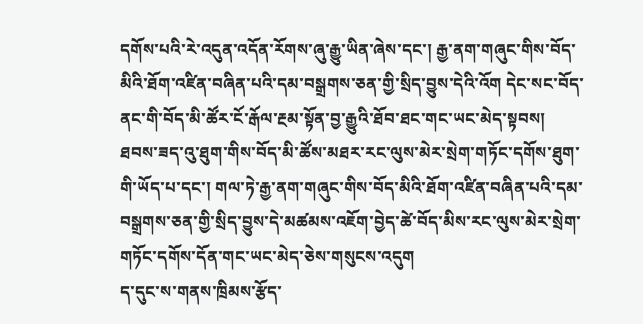དགོས་པའི་རེ་འདུན་འདོན་རོགས་ཞུ་རྒྱུ་ཡིན་ཞེས་དང་། རྒྱ་ནག་གཞུང་གིས་བོད་མིའི་ཐོག་འཛིན་བཞིན་པའི་དམ་བསྒྲགས་ཅན་གྱི་སྲིད་བྱུས་དེའི་འོག དེང་སང་བོད་ནང་གི་བོད་མི་ཚོར་ངོ་རྒོལ་རྔམ་སྟོན་བྱ་རྒྱུའི་ཐོབ་ཐང་གང་ཡང་མེད་སྟབས། ཐབས་ཟད་འུ་ཐུག་གིས་བོད་མི་ཚོས་མཐར་རང་ལུས་མེར་སྲེག་གཏོང་དགོས་ཐུག་གི་ཡོད་པ་དང་། གལ་ཏེ་རྒྱ་ནག་གཞུང་གིས་བོད་མིའི་ཐོག་འཛིན་བཞིན་པའི་དམ་བསྒྲགས་ཅན་གྱི་སྲིད་བྱུས་དེ་མཚམས་འཇོག་བྱེད་ཚེ་བོད་མིས་རང་ལུས་མེར་སྲེག་གཏོང་དགོས་དོན་གང་ཡང་མེད་ཅེས་གསུངས་འདུག
ད་དུང་ས་གནས་ཁྲིམས་རྩོད་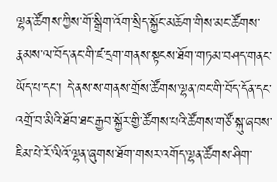ལྷན་ཚོགས་ཀྱིས་གོ་སྒྲིག་འོག་སྲིད་སྐྱོང་མཆོག་གིས་མང་ཚོགས་རྣམས་ལ་བོད་ནང་གི་ཛ་དྲག་གནས་སྟངས་ཐོག་གཏམ་བཤད་གནང་ཡོད་པ་དང་། དེ་ནས་ས་གནས་གྲོས་ཚོགས་ལྷན་ཁང་གི་བོད་དོན་དང་འགྲོ་བ་མིའི་ཐོབ་ཐང་རྒྱབ་སྐྱོར་གྱི་ཚོགས་པའི་ཚོགས་གཙོ་སྐུ་ཞབས་ཇིམ་པེ་རོ་ལིའོ་ལྷན་ཞུགས་ཐོག་གསར་འགོད་ལྷན་ཚོགས་ཤིག་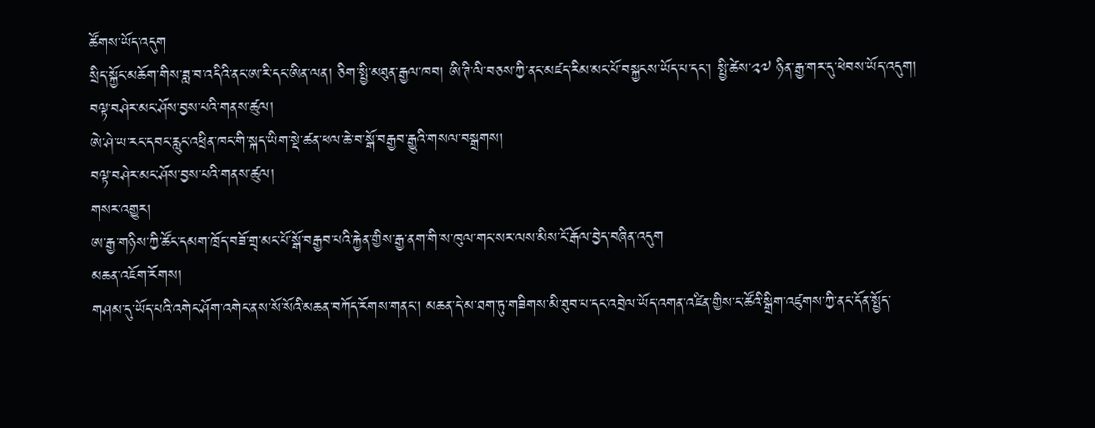ཚོགས་ཡོད་འདུག
སྲིད་སྐྱོང་མཆོག་གིས་ཟླ་བ་འདིའི་ནང་ཨ་རི་དང་ཨིན་ལན། ཅིག་སྤྱི་མཐུན་རྒྱལ་ཁབ། ཨི་ཊི་ལི་བཅས་ཀྱི་ནང་མཛད་རིམ་མང་པོ་བསྐྱངས་ཡོད་པ་དང་། སྤྱི་ཚེས་༢༧ ཉིན་རྒྱ་གར་དུ་ཕེབས་ཡོད་འདུག།
བལྟ་བཤེར་མང་ཤོས་བྱས་པའི་གནས་ཚུལ།
ཨེ་ཤེ་ཡ་རང་དབང་རླུང་འཕྲིན་ཁང་གི་སྐད་ཡིག་སྡེ་ཚན་ཕལ་ཆེ་བ་སྒོ་བརྒྱབ་རྒྱུའི་གསལ་བསྒྲགས།
བལྟ་བཤེར་མང་ཤོས་བྱས་པའི་གནས་ཚུལ།
གསར་འགྱུར།
ཨ་རྒྱ་གཉིས་ཀྱི་ཚོང་དམག་ཁྲོད་བཟོ་གྲྭ་མང་པོ་སྒོ་བརྒྱབ་པའི་རྐྱེན་གྱིས་རྒྱ་ནག་གི་ས་ཁུལ་གང་སར་ལས་མིས་ངོ་རྒོལ་བྱེད་བཞིན་འདུག
མཆན་འཇོག་རོགས།
གཤམ་དུ་ཡོད་པའི་འགེང་ཤོག་འགེང་ནས་སོ་སོའི་མཆན་བཀོད་རོགས་གནང་། མཆན་དེ་མ་ཐག་ཏུ་གཟིགས་མི་ཐུབ་པ་དང་འབྲེལ་ཡོད་འགན་འཛིན་གྱིས་ང་ཚོའི་སྒྲིག་འཛུགས་ཀྱི་ནང་དོན་སྤྱོད་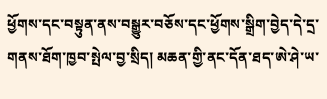ཕྱོགས་དང་བསྟུན་ནས་བསྒྱུར་བཅོས་དང་ཕྱོགས་སྒྲིག་བྱེད་དེ་དྲ་གནས་ཐོག་ཁྱབ་སྤེལ་བྱ་སྲིད། མཆན་གྱི་ནང་དོན་ཐད་ཨེ་ཤེ་ཡ་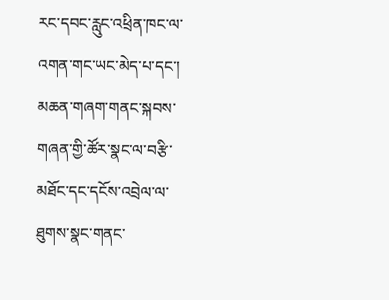རང་དབང་རླུང་འཕྲིན་ཁང་ལ་འགན་གང་ཡང་མེད་པ་དང་། མཆན་གཞག་གནང་སྐབས་གཞན་གྱི་ཚོར་སྣང་ལ་བརྩི་མཐོང་དང་དངོས་འབྲེལ་ལ་ཐུགས་སྣང་གནང་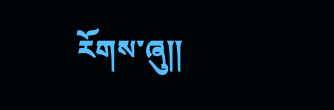རོགས་ཞུ༎